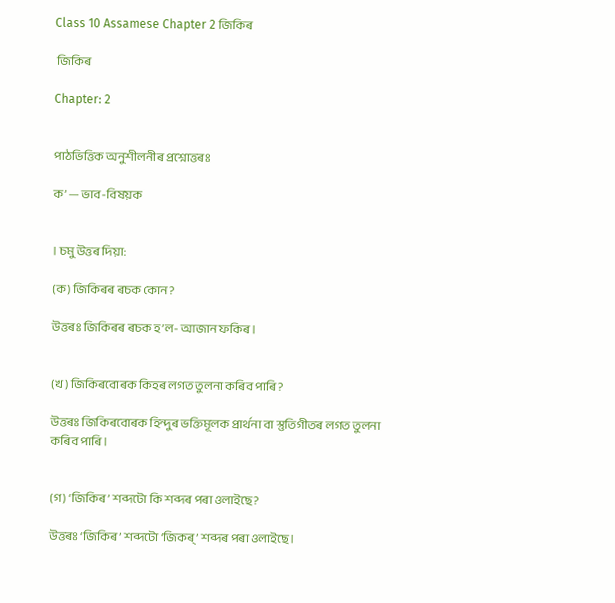Class 10 Assamese Chapter 2 জিকিৰ

 জিকিৰ

Chapter: 2


পাঠভিত্তিক অনুশীলনীৰ প্রশ্নোত্তৰঃ

ক’ — ভাব-বিষয়ক


। চমু উত্তৰ দিয়া:

(ক) জিকিৰৰ ৰচক কোন?

উত্তৰঃ জিকিৰৰ ৰচক হ’ল- আজান ফকিৰ।


(খ) জিকিৰবোৰক কিহৰ লগত তুলনা কৰিব পাৰি?

উত্তৰঃ জিকিৰবোৰক হিন্দুৰ ভক্তিমূলক প্ৰাৰ্থনা বা স্তুতিগীতৰ লগত তুলনা কৰিব পাৰি।


(গ) ‘জিকিৰ’ শব্দটো কি শব্দৰ পৰা ওলাইছে?

উত্তৰঃ ‘জিকিৰ’ শব্দটো ‘জিকৰ্’ শব্দৰ পৰা ওলাইছে।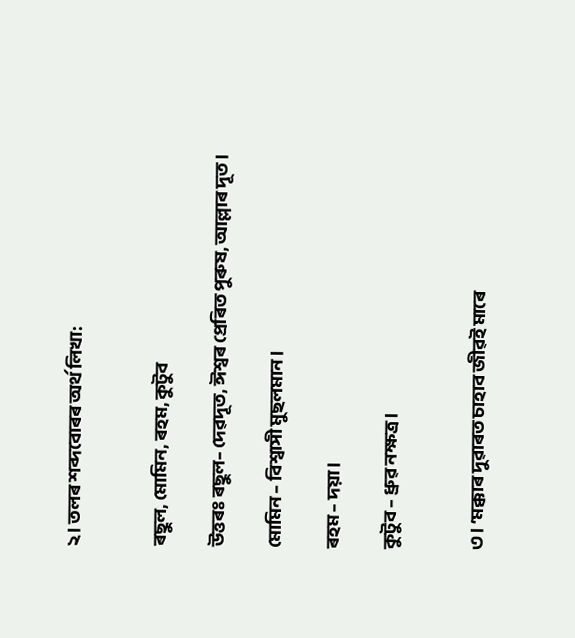২। তলৰ শব্দবোৰৰ অৰ্থ লিখা:


ৰছুল, মোমিন, ৰহম, কুটুব

উত্তৰঃ ৰছুল– দেৱদূত, ঈশ্বৰ প্ৰেৰিত পুৰুষ, আল্লাৰ দূত।

মোমিন – বিশ্বাসী মুছলমান।

ৰহম – দয়া।

কুটুব – ধ্রুৱ নক্ষত্র।


৩। ‘মক্কাৰ দুৱাৰত চাহাব জীৱই মাৰে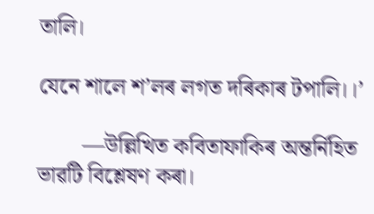তালি।

যেনে শালে শ’লৰ লগত দৰিকাৰ টপালি।।’

        —উল্লিখিত কবিতাফাকিৰ অন্তর্নিহিত ভাৱটি বিশ্লেষণ কৰা।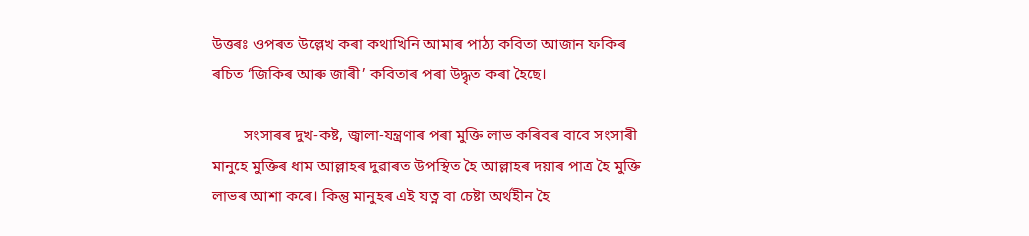উত্তৰঃ ওপৰত উল্লেখ কৰা কথাখিনি আমাৰ পাঠ্য কবিতা আজান ফকিৰ ৰচিত ‘জিকিৰ আৰু জাৰী’ কবিতাৰ পৰা উদ্ধৃত কৰা হৈছে।

        সংসাৰৰ দুখ-কষ্ট, জ্বালা-যন্ত্ৰণাৰ পৰা মুক্তি লাভ কৰিবৰ বাবে সংসাৰী মানুহে মুক্তিৰ ধাম আল্লাহৰ দুৱাৰত উপস্থিত হৈ আল্লাহৰ দয়াৰ পাত্ৰ হৈ মুক্তি লাভৰ আশা কৰে। কিন্তু মানুহৰ এই যত্ন বা চেষ্টা অৰ্থহীন হৈ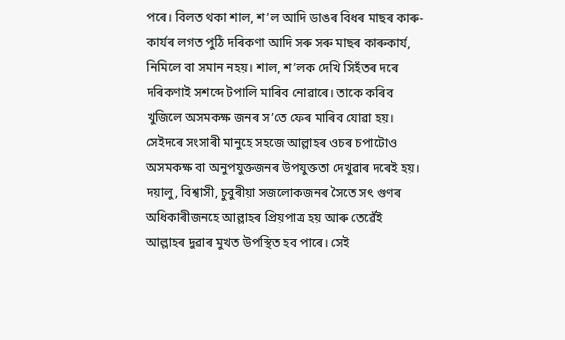পৰে। বিলত থকা শাল, শ’ল আদি ডাঙৰ বিধৰ মাছৰ কাৰু-কাৰ্যৰ লগত পুঠি দৰিকণা আদি সৰু সৰু মাছৰ কাৰুকাৰ্য, নিমিলে বা সমান নহয়। শাল, শ’লক দেখি সিহঁতৰ দৰে দৰিকণাই সশব্দে টপালি মাৰিব নোৱাৰে। তাকে কৰিব খুজিলে অসমকক্ষ জনৰ স’তে ফেৰ মাৰিব যোৱা হয়। সেইদৰে সংসাৰী মানুহে সহজে আল্লাহৰ ওচৰ চপাটোও অসমকক্ষ বা অনুপযুক্তজনৰ উপযুক্ততা দেখুৱাৰ দৰেই হয়। দয়ালু, বিশ্বাসী, চুবুৰীয়া সজলোকজনৰ সৈতে সৎ গুণৰ অধিকাৰীজনহে আল্লাহৰ প্রিয়পাত্ৰ হয় আৰু তেৱেঁই আল্লাহৰ দুৱাৰ মুখত উপস্থিত হব পাৰে। সেই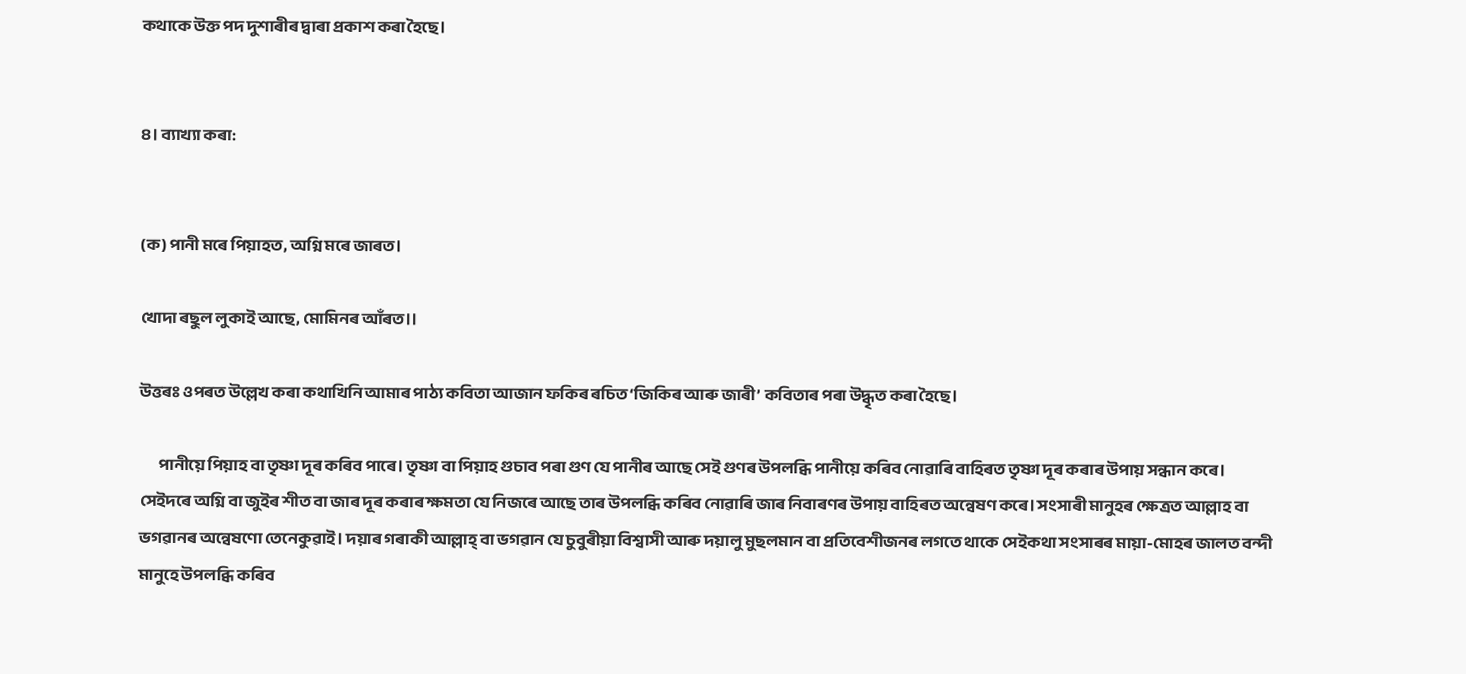কথাকে উক্ত পদ দুশাৰীৰ দ্বাৰা প্ৰকাশ কৰা হৈছে।


৪। ব্যাখ্যা কৰা:


(ক) পানী মৰে পিয়াহত, অগ্নি মৰে জাৰত।

খোদা ৰছুল লুকাই আছে, মোমিনৰ আঁৰত।।

উত্তৰঃ ওপৰত উল্লেখ কৰা কথাখিনি আমাৰ পাঠ্য কবিতা আজান ফকিৰ ৰচিত ‘জিকিৰ আৰু জাৰী’ কবিতাৰ পৰা উদ্ধৃত কৰা হৈছে।

       পানীয়ে পিয়াহ বা তৃষ্ণা দূৰ কৰিব পাৰে। তৃষ্ণা বা পিয়াহ গুচাব পৰা গুণ যে পানীৰ আছে সেই গুণৰ উপলব্ধি পানীয়ে কৰিব নোৱাৰি বাহিৰত তৃষ্ণা দূৰ কৰাৰ উপায় সন্ধান কৰে। সেইদৰে অগ্নি বা জুইৰ শীত বা জাৰ দূৰ কৰাৰ ক্ষমতা যে নিজৰে আছে তাৰ উপলব্ধি কৰিব নোৱাৰি জাৰ নিবাৰণৰ উপায় বাহিৰত অন্বেষণ কৰে। সংসাৰী মানুহৰ ক্ষেত্ৰত আল্লাহ বা ভগৱানৰ অন্বেষণো তেনেকুৱাই। দয়াৰ গৰাকী আল্লাহ্ বা ভগৱান যে চুবুৰীয়া বিশ্বাসী আৰু দয়ালু মুছলমান বা প্রতিবেশীজনৰ লগতে থাকে সেইকথা সংসাৰৰ মায়া-মোহৰ জালত বন্দী মানুহে উপলব্ধি কৰিব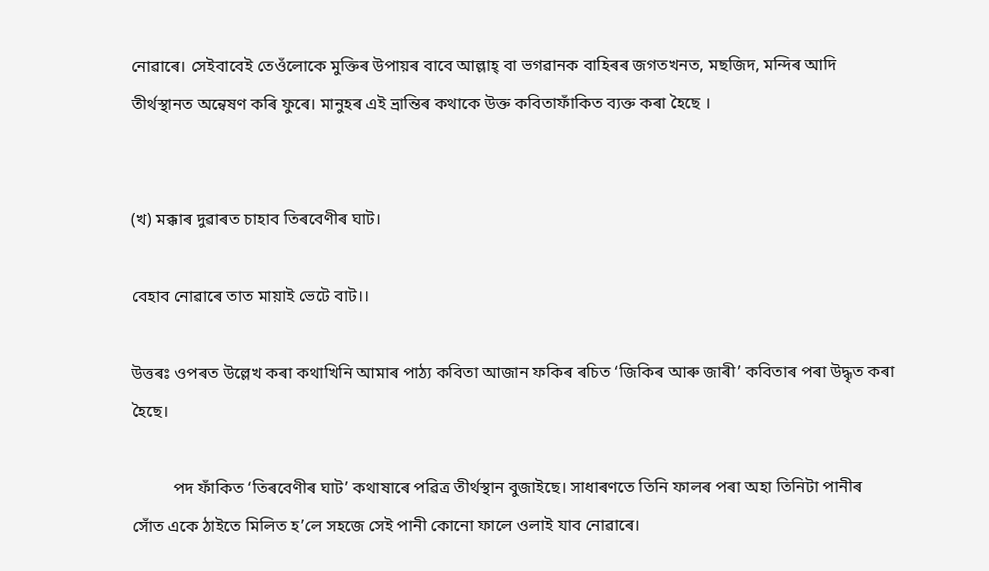নোৱাৰে। সেইবাবেই তেওঁলোকে মুক্তিৰ উপায়ৰ বাবে আল্লাহ্ বা ভগৱানক বাহিৰৰ জগতখনত, মছজিদ, মন্দিৰ আদি তীৰ্থস্থানত অন্বেষণ কৰি ফুৰে। মানুহৰ এই ভ্ৰান্তিৰ কথাকে উক্ত কবিতাফাঁকিত ব্যক্ত কৰা হৈছে ।


(খ) মক্কাৰ দুৱাৰত চাহাব তিৰবেণীৰ ঘাট।

বেহাব নোৱাৰে তাত মায়াই ভেটে বাট।।

উত্তৰঃ ওপৰত উল্লেখ কৰা কথাখিনি আমাৰ পাঠ্য কবিতা আজান ফকিৰ ৰচিত ‘জিকিৰ আৰু জাৰী’ কবিতাৰ পৰা উদ্ধৃত কৰা হৈছে।

          পদ ফাঁকিত ‘তিৰবেণীৰ ঘাট’ কথাষাৰে পৱিত্ৰ তীৰ্থস্থান বুজাইছে। সাধাৰণতে তিনি ফালৰ পৰা অহা তিনিটা পানীৰ সোঁত একে ঠাইতে মিলিত হ’লে সহজে সেই পানী কোনো ফালে ওলাই যাব নোৱাৰে।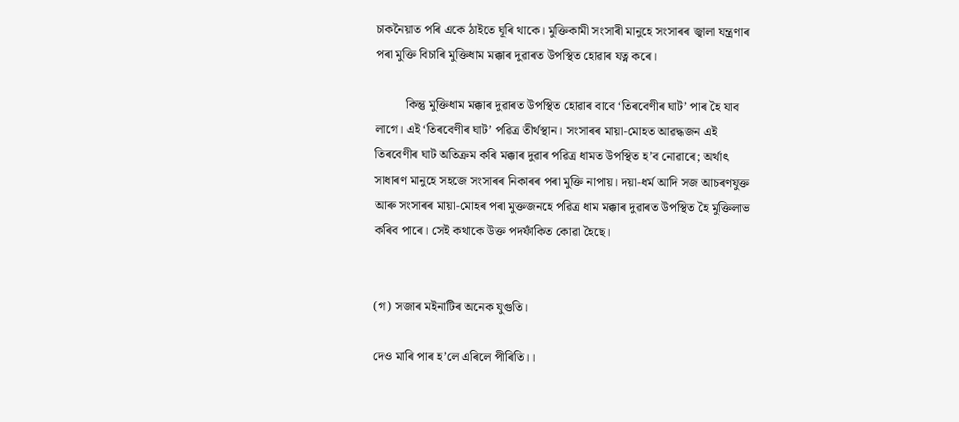চাকনৈয়াত পৰি একে ঠাইতে ঘূৰি থাকে। মুক্তিকামী সংসাৰী মানুহে সংসাৰৰ জ্বালা যন্ত্ৰণাৰ পৰা মুক্তি বিচাৰি মুক্তিধাম মক্কাৰ দুৱাৰত উপস্থিত হোৱাৰ যত্ন কৰে।

          কিন্তু মুক্তিধাম মক্কাৰ দুৱাৰত উপস্থিত হোৱাৰ বাবে ‘তিৰবেণীৰ ঘাট’ পাৰ হৈ যাব লাগে। এই ‘তিৰবেণীৰ ঘাট’ পৱিত্ৰ তীৰ্থস্থান। সংসাৰৰ মায়া-মোহত আৱদ্ধজন এই তিৰবেণীৰ ঘাট অতিক্ৰম কৰি মক্কাৰ দুৱাৰ পৱিত্র ধামত উপস্থিত হ’ব নোৱাৰে; অর্থাৎ‍ সাধাৰণ মানুহে সহজে সংসাৰৰ নিকাৰৰ পৰা মুক্তি নাপায়। দয়া-ধর্ম আদি সজ আচৰণযুক্ত আৰু সংসাৰৰ মায়া-মোহৰ পৰা মুক্তজনহে পৱিত্র ধাম মক্কাৰ দুৱাৰত উপস্থিত হৈ মুক্তিলাভ কৰিব পাৰে। সেই কথাকে উক্ত পদফাঁকিত কোৱা হৈছে।


(গ) সজাৰ মইনাটিৰ অনেক যুগুতি।

দেও মাৰি পাৰ হ’লে এৰিলে পীৰিতি।।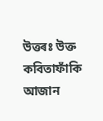উত্তৰঃ উক্ত কবিতাফাঁকি আজান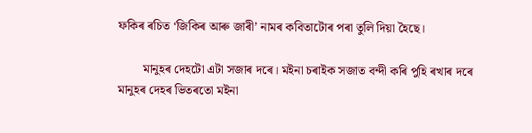ফকিৰ ৰচিত ‘জিকিৰ আৰু জাৰী’ নামৰ কবিতাটোৰ পৰা তুলি দিয়া হৈছে।

        মানুহৰ দেহটো এটা সজাৰ দৰে। মইনা চৰাইক সজাত বন্দী কৰি পুহি ৰখাৰ দৰে মানুহৰ দেহৰ ভিতৰতো মইনা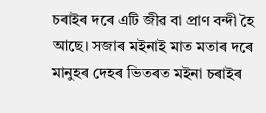চৰাইৰ দৰে এটি জীৱ বা প্রাণ বন্দী হৈ আছে। সজাৰ মইনাই মাত মতাৰ দৰে মানুহৰ দেহৰ ভিতৰত মইনা চৰাইৰ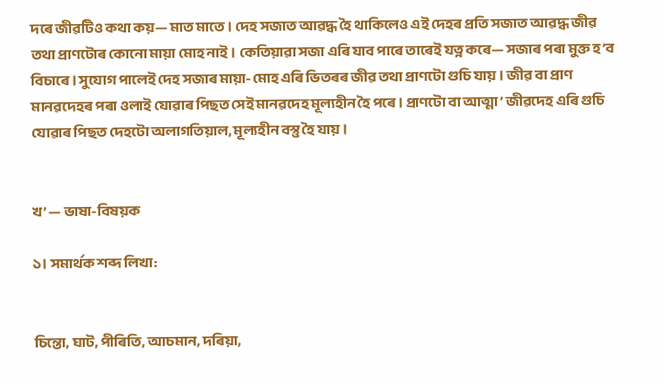দৰে জীৱটিও কথা কয়— মাত মাতে। দেহ সজাত আৱদ্ধ হৈ থাকিলেও এই দেহৰ প্ৰতি সজাত আৱদ্ধ জীৱ তথা প্রাণটোৰ কোনো মায়া মোহ নাই। কেতিয়াৱা সজা এৰি যাব পাৰে তাৰেই যত্ন কৰে— সজাৰ পৰা মুক্ত হ’ব বিচাৰে। সুযোগ পালেই দেহ সজাৰ মায়া-মোহ এৰি ভিতৰৰ জীৱ তথা প্রাণটো গুচি যায়। জীৱ বা প্ৰাণ মানৱদেহৰ পৰা ওলাই যোৱাৰ পিছত সেই মানৱদেহ মূল্যহীন হৈ পৰে। প্ৰাণটো বা আত্মা’ জীৱদেহ এৰি গুচি যোৱাৰ পিছত দেহটো অলাগতিয়াল, মূল্যহীন বস্তু হৈ যায়।


খ’ — ভাষা-বিষয়ক

১। সমার্থক শব্দ লিখা:


চিন্তো, ঘাট, পীৰিতি, আচমান, দৰিয়া,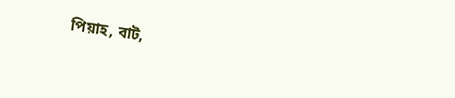পিয়াহ, বাট,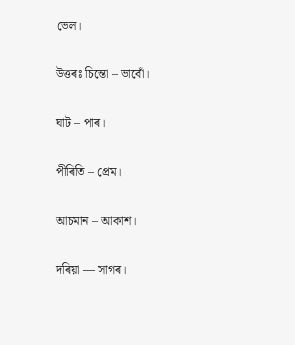ভেল।

উত্তৰঃ চিন্তো – ভাবোঁ।

ঘাট – পাৰ।

পীৰিতি – প্রেম।

আচমান – আকাশ।

দৰিয়া ― সাগৰ।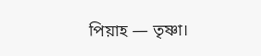পিয়াহ ― তৃষ্ণা।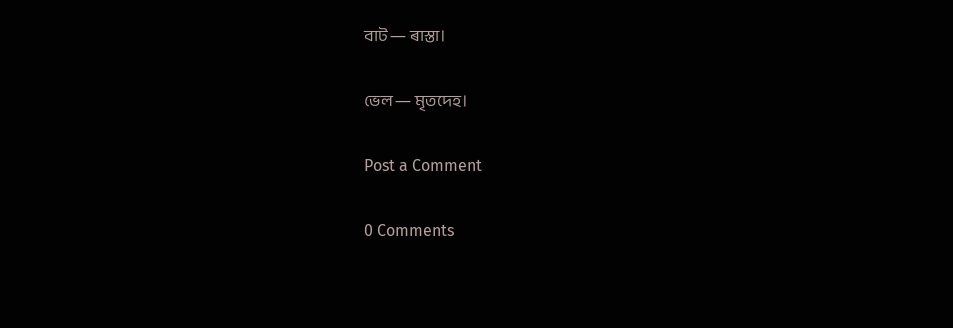বাট ― ৰাস্তা।

ভেল ― মৃতদেহ।

Post a Comment

0 Comments